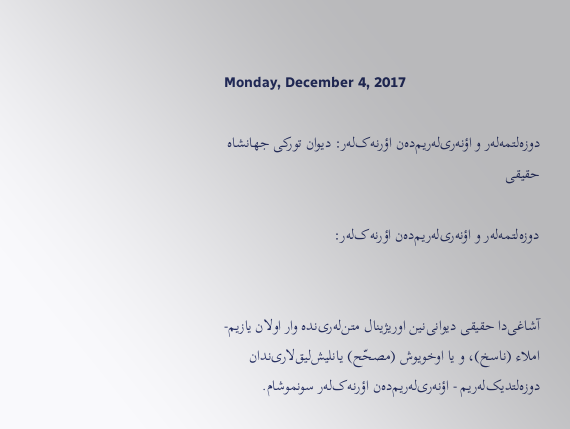Monday, December 4, 2017

دوزه‌لتمه‌له‌ر و اؤنه‌ری‌له‌ریم‌ده‌ن اؤرنه‌ک‌له‌ر: ديوان تورکی جهانشاه حقيقی

دوزه‌لتمه‌له‌ر و اؤنه‌ری‌له‌ریم‌ده‌ن اؤرنه‌ک‌له‌ر:


آشاغی‌دا حقیقی دیوانی‌نین اوریژینال متن‌له‌ری‌نده وار اولان یازیم-املاء (ناسخ)، و یا اوخویوش (مصحّح) یانلیش‌لیق‌لاری‌ندان دوزه‌لتدیک‌له‌ریم - اؤنه‌ری‌له‌ریم‌ده‌ن اؤرنه‌ک‌له‌ر سونموشام.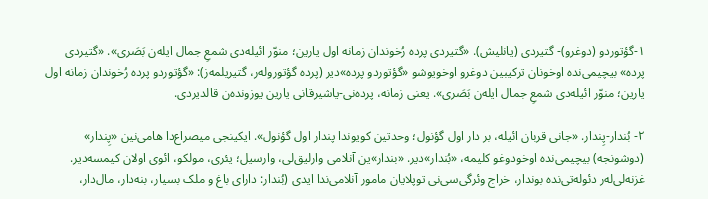١-گؤتوردو (دوغرو)- گتیردی (یانلیش). «گتیردی پرده رُخوندان زمانه اول یارین؛ منوّر ائیله‌دی شمعِ جمال ایله‌ن بَصَری». «گتیردی پرده» بیچیمی‌نده اوخونان ترکیبین دوغرو اوخویوشو «گؤتوردو پرده»دیر (پرده گؤتوروله‌ر، گتیریلمه‌ز): «گؤتوردو پرده رُخوندان زمانه اول یارین؛ منوّر ائیله‌دی شمعِ جمال ایله‌ن بَصَری». یعنی زمانه، پرده‌نی-یاشیرقانی یارین یوزونده‌ن قالدیردی.

٢- بُندار-پِندار. «جانی قربان ائیله، بر دار اول گؤنول؛ وحدتین کویوندا پندار اول گؤنول». ایکینجی میصراع‌دا هامی‌نین «پِندار» (دوشونجه) بیچیمی‌نده اوخودوغو کلیمه، «بُندار»دیر. «بندار»ین آنلامی وارلیق‌لی، وارسیل؛ یئری، مولکو، ائوی اولان کیمسه‌دیر. غزنه‌لی‌له‌ر دئوله‌تی‌نده بوندار، خراج وئرگی‌سی‌نی توپلایان مامور آنلامی‌ندا ایدی (بُندار: دارای باغ و ملک بسیار، بنه‌دار، مال‌دار،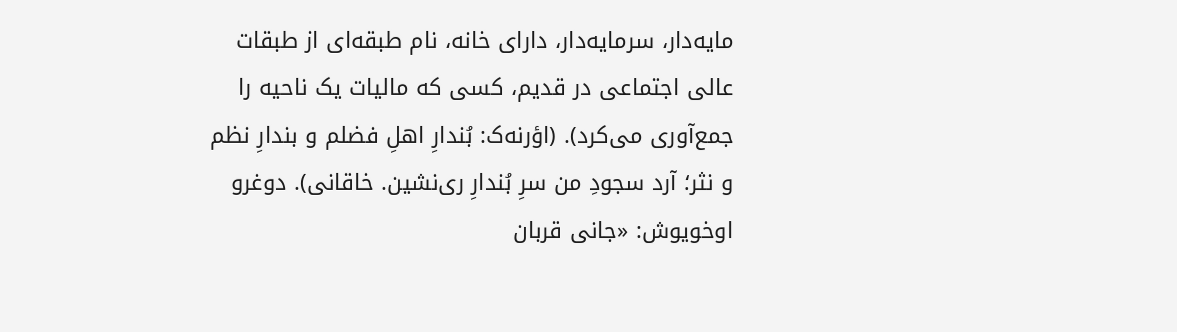مایه‌دار، سرمایه‌دار، دارای خانه‌، نام طبقه‌ای از طبقات عالی اجتماعی در قدیم، کسی که مالیات یک ناحیه را جمع‌آوری می‌کرد). (اؤرنه‌ک: بُندارِ اهلِ فضلم و بندارِ نظم و نثر؛ آرد سجودِ من سرِ بُندارِ ری‌نشین. خاقانی). دوغرو اوخویوش: «جانی قربان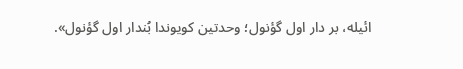ائیله، بر دار اول گؤنول؛ وحدتین کویوندا بُندار اول گؤنول».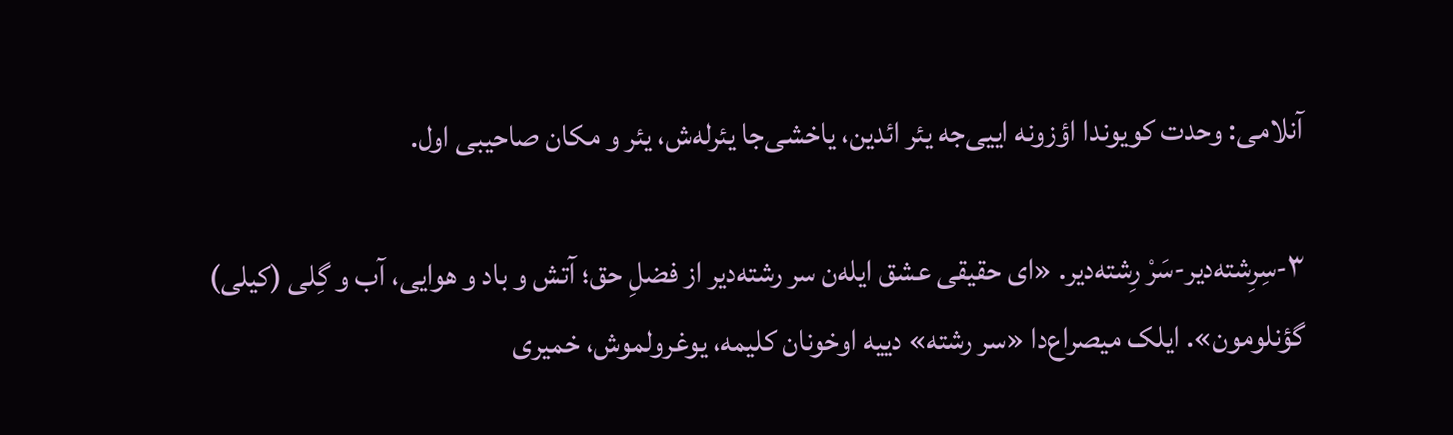آنلامی: وحدت کویوندا اؤزونه اییی‌جه یئر ائدین، یاخشی‌جا یئرله‌ش، یئر و مکان صاحیبی اول.

٣-سِرِشته‌دیر-سَرْ رِشته‌دیر. «ای حقیقی عشق ایله‌ن سر رشته‌دیر از فضلِ حق؛ آتش و باد و هوایی، آب و گِلی (کیلی) گؤنلومون». ایلک میصراع‌دا «سر رشته» دییه اوخونان کلیمه، یوغرولموش، خمیری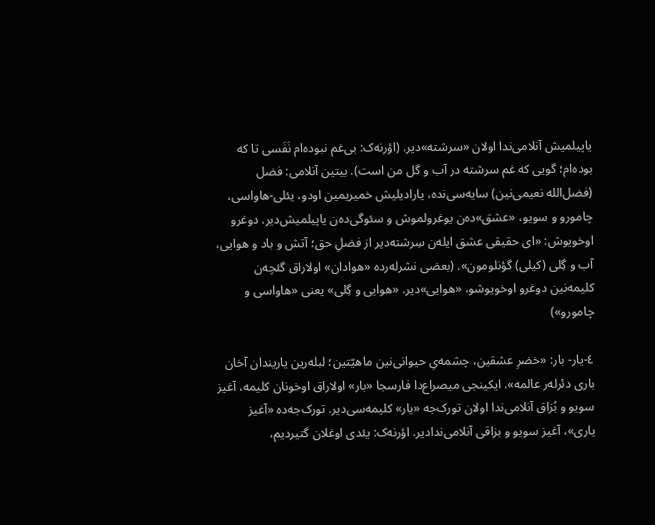یاپیلمیش آنلامی‌ندا اولان «سرشته»دیر. (اؤرنه‌ک: بی‌غم نبوده‌ام نَفَسی تا که بوده‌ام؛ گویی که غم سرشته در آب و گل من است). بیتین آنلامی: فضل (فضل‌الله نعیمی‌نین) سایه‌سی‌نده، یارادیلیش خمیریمین اودو، یئلی-هاواسی، چامورو و سویو، «عشق»ده‌ن یوغرولموش و سئوگی‌ده‌ن یاپیلمیش‌دیر. دوغرو اوخویوش: «ای حقیقی عشق ایله‌ن سِرشته‌دیر از فضلِ حق؛ آتش و باد و هوایی، آب و گِلی (کیلی) گؤنلومون». (بعضی نشرله‌رده «هوادان» اولاراق گئچه‌ن کلیمه‌نین دوغرو اوخویوشو، «هوایی»دیر. «هوایی و گِلی» یعنی «هاواسی و چامورو»)

٤-یار- بار: «خضرِ عشقین، چشمه‌یِ حیوانی‌نین ماهیّتین؛ لبله‌رین یاریندان آخان باری دئرله‌ر عالمه». ایکینجی میصراع‌دا فارسجا «بار» اولاراق اوخونان کلیمه، آغیز سویو و بُزاق آنلامی‌ندا اولان تورک‌جه «یار» کلیمه‌سی‌دیر. تورک‌جه‌ده «آغیز یاری»، آغیز سویو و بزاقی آنلامی‌ندادیر. اؤرنه‌ک: یئدی اوغلان گتیردیم،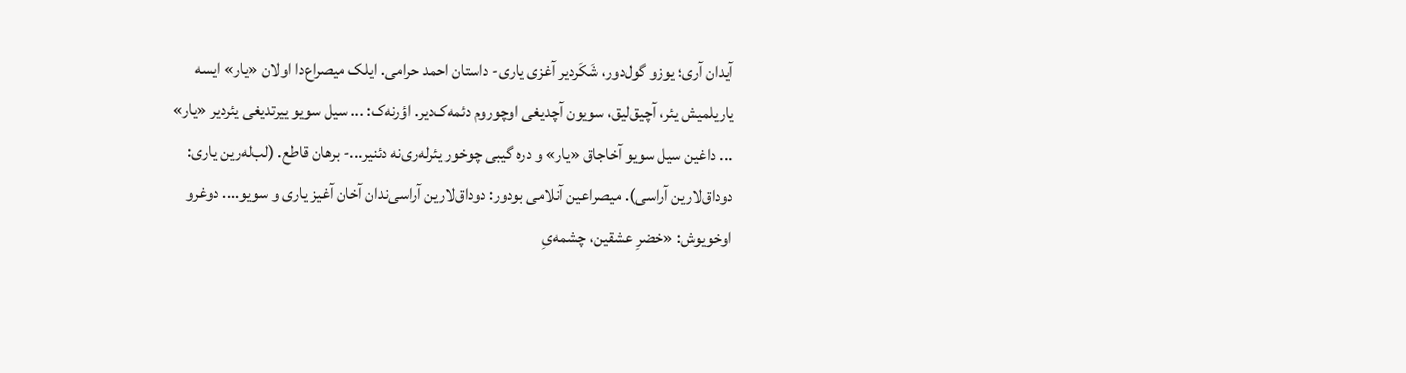آیدان آری؛ یوزو گول‌دور، شَکَردیر آغزی یاری- داستان احمد حرامی. ایلک میصراع‌دا اولان «یار» ایسه یاریلمیش یئر، آچیق‌لیق، سویون آچدیغی اوچوروم دئمه‌ک‌دیر. اؤرنه‌ک: ... سیل سویو ییرتدیغی یئردیر «یار» ... داغین سیل سویو آخاجاق «یار» و دره گیبی چوخور یئرله‌ری‌نه دئنیر...- برهان قاطع. (لب‌له‌رین یاری: دوداق‌لارین آراسی). میصراعین آنلامی بودور: دوداق‌لارین آراسی‌ندان آخان آغیز یاری و سویو.... دوغرو اوخویوش: «خضرِ عشقین، چشمه‌یِ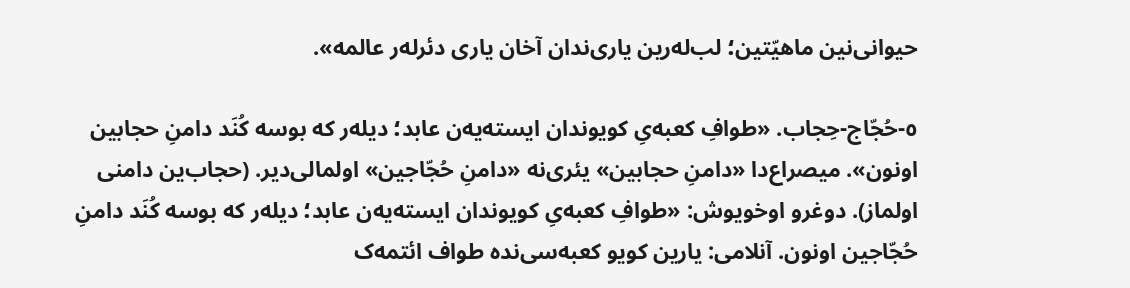حیوانی‌نین ماهیّتین؛ لب‌له‌رین یاری‌ندان آخان یاری دئرله‌ر عالمه».

٥-حُجّاج-حِجاب. «طوافِ کعبه‌یِ کویوندان ایسته‌یه‌ن عابد؛ دیله‌ر که بوسه کُنَد دامنِ حجابین اونون». میصراع‌دا «دامنِ حجابین» یئری‌نه «دامنِ حُجّاجین» اولمالی‌دیر. (حجاب‌ین دامنی اولماز). دوغرو اوخویوش: «طوافِ کعبه‌یِ کویوندان ایسته‌یه‌ن عابد؛ دیله‌ر که بوسه کُنَد دامنِ حُجّاجین اونون. آنلامی: یارین کویو کعبه‌سی‌نده طواف ائتمه‌ک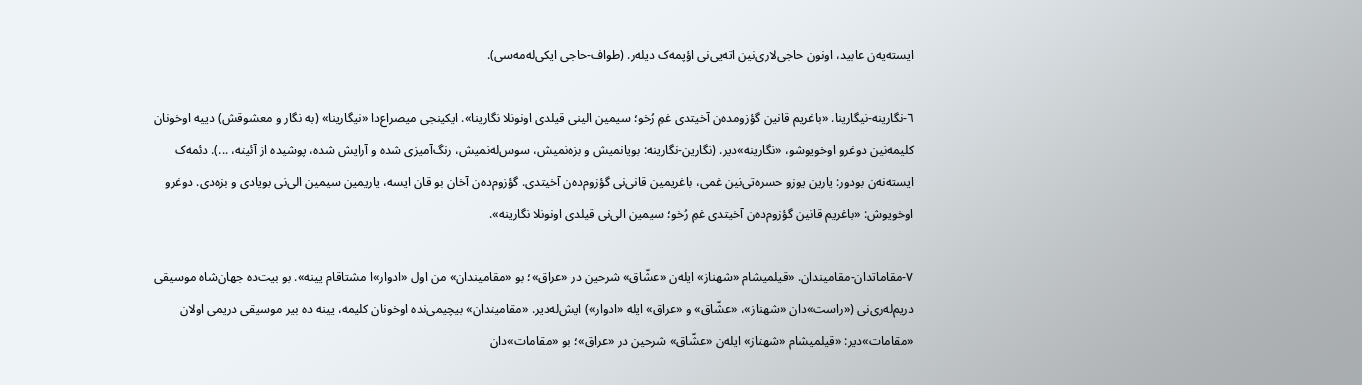ایسته‌یه‌ن عابید، اونون حاجی‌لاری‌نین اته‌یی‌نی اؤپمه‌ک دیله‌ر. (طواف-حاجی ایکی‌له‌مه‌سی).

٦-نگارینه-نیگارینا. «باغریم قانین گؤزومده‌ن آخیتدی غمِ رُخو؛ سیمین الینی قیلدی اونونلا نگارینا». ایکینجی میصراع‌دا «نیگارینا» (به نگار و معشوقش) دییه اوخونان کلیمه‌نین دوغرو اوخویوشو، «نگارینه»دیر. (نگارین-نگارینه: بویانمیش و بزه‌نمیش، سوس‌له‌نمیش، رنگ‌آمیزی شده و آرایش شده، پوشیده از آئینه، ...). دئمه‌ک ایسته‌نه‌ن بودور: یارین یوزو حسره‌تی‌نین غمی، باغریمین قانی‌نی گؤزوم‌ده‌ن آخیتدی. گؤزوم‌ده‌ن آخان بو قان ایسه، یاریمین سیمین الی‌نی بویادی و بزه‌دی. دوغرو اوخویوش: «باغریم قانین گؤزوم‌ده‌ن آخیتدی غمِ رُخو؛ سیمین الی‌نی قیلدی اونونلا نگارینه».

٧-مقاماتدان-مقامیندان. «قیلمیشام «شهناز» ایله‌ن «عشّاق» شرحین در «عراق»؛ بو «مقامیندان» من اول «ادوار»ا مشتاقام یینه». بو بیت‌ده جهان‌شاه موسیقی دریم‌له‌ری‌نی («راست»دان «شهناز»، «عشّاق» و «عراق» ایله «ادوار») ایش‌له‌دیر. «مقامیندان» بیچیمی‌نده اوخونان کلیمه، یینه ده بیر موسیقی دریمی اولان «مقامات»دیر: «قیلمیشام «شهناز» ایله‌ن «عشّاق» شرحین در «عراق»؛ بو «مقامات»دان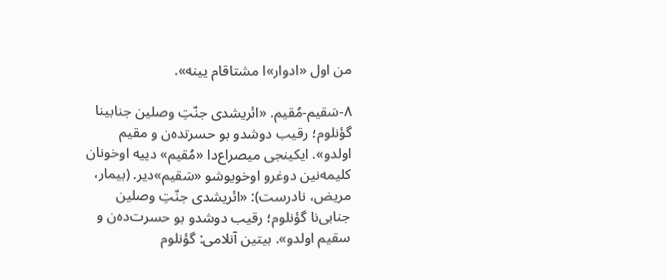من اول «ادوار»ا مشتاقام یینه».

٨-سَقیم-مُقیم. «ائریشدی جنّتِ وصلین جنابینا گؤنلوم؛ رقیب دوشدو بو حسرتده‌ن و مقیم اولدو». ایکینجی میصراع‌دا «مُقیم» دییه اوخونان کلیمه‌نین دوغرو اوخویوشو «سَقیم»دیر. (بیمار، مریض، نادرست): «ائریشدی جنّتِ وصلین جنابی‌نا گؤنلوم؛ رقیب دوشدو بو حسرت‌ده‌ن و سقیم اولدو». بیتین آنلامی: گؤنلوم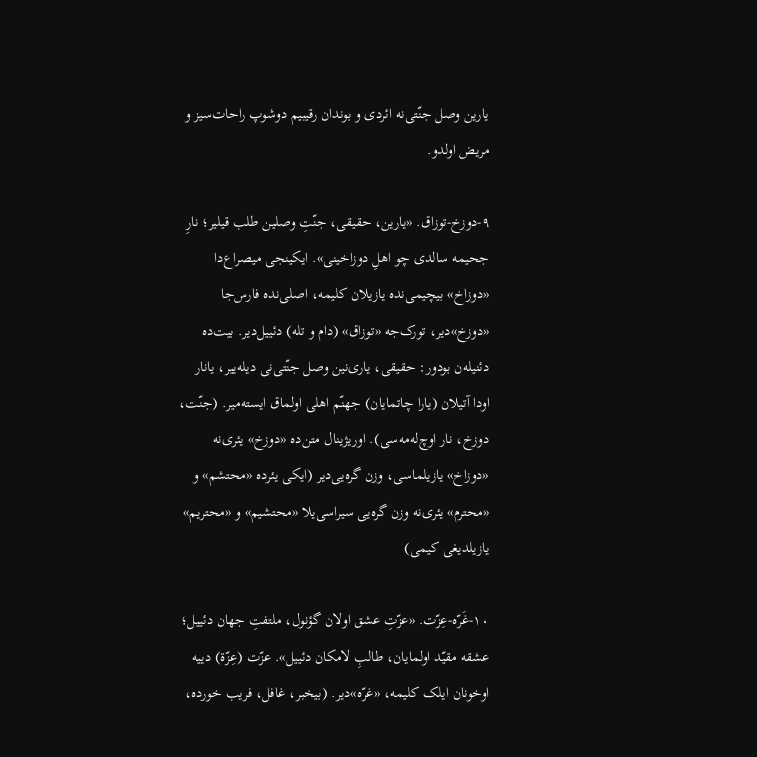یارین وصل جنّتی‌نه ائردی و بوندان رقیبیم دوشوپ راحات‌سیز و مریض اولدو.

٩-دوزخ-توزاق. «یارین، حقیقی، جنّتِ وصلین طلب قیلیر؛ نارِ جحیمه سالدی چو اهلِ دوزاخینی». ایکینجی میصراع‌دا «دوزاخ» بیچیمی‌نده یازیلان کلیمه، اصلی‌نده فارس‌جا «دوزخ»دیر، تورک‌جه «توزاق» (دام و تله) دئییل‌دیر. بیت‌ده دئنیله‌ن بودور: حقیقی، یاری‌نین وصل جنّتی‌نی دیله‌ییر، یانار اودا آتیلان (یارا چاتمایان) جهنّم اهلی اولماق ایسته‌میر. (جنّت، دوزخ، نار اوچ‌له‌مه‌سی). اوریژینال متن‌ده «دوزخ» یئری‌نه «دوزاخ» یازیلماسی، وزن گره‌یی‌دیر (ایکی یئرده «محتشم» و «محترم» یئری‌نه وزن گره‌یی سیراسی‌یلا «محتشیم» و «محتریم» یازیلدیغی کیمی)

١٠-غَرّه-عِزّت. «عزّتِ عشق اولان گؤنول، ملتفتِ جهان دئییل؛ عشقه مقیّد اولمایان، طالبِ لامکان دئییل». عزّت (عِزّة) دییه اوخونان ایلک کلیمه، «غرّه»دیر. (بیخبر، غافل، فریب خورده،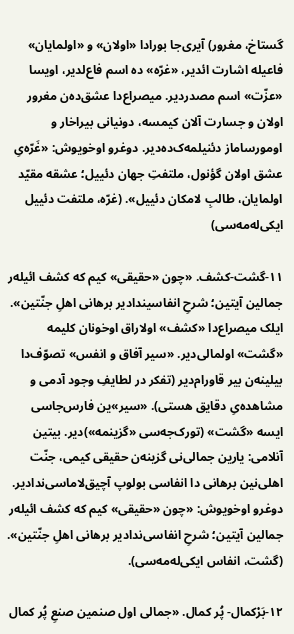گستاخ، مغرور) آیری‌جا بورادا «اولان» و «اولمایان» فاعیله اشارت ائدیر، «غرّه» ده اسم فاع‌لدیر، اویسا «عزّت» اسم مصدردیر. میصراع‌دا عشق‌ده‌ن مغرور اولان و جسارت آلان کیمسه، دونیانی بیراخار و اومورساماز دئنیلمه‌ک‌ده‌دیر. دوغرو اوخویوش: «غَرّه‌یِ عشق اولان گؤنول، ملتفتِ جهان دئییل؛ عشقه مقیّد اولمایان، طالبِ لامکان دئییل». (غرّه، ملتفت دئییل ایکی‌له‌مه‌سی)

١١-گشت-کشف. «چون «حقیقی» کیم که کشف ائیله‌ر جمالین آیتین؛ شرحِ انفاسیندادیر برهانی اهلِ جنّتین». ایلک میصراع‌دا «کشف» اولاراق اوخونان کلیمه «گشت» اولمالی‌دیر. «سیر آفاق و انفس» تصوّف‌دا بیلینه‌ن بیر قاورام‌دیر (تفکر در لطایفِ وجود آدمی و مشاهده‌یِ دقایق هستی). «سیر»ین فارس‌جاسی ایسه «گشت» (تورک‌جه‌سی «گزینمه»)دیر. بیتین آنلامی: یارین جمالی‌نی گزینه‌ن حقیقی کیمی، جنّت اهلی‌نین برهانی دا انفاسی بولوپ آچیق‌لاماسی‌ندادیر. دوغرو اوخویوش: «چون «حقیقی» کیم که کشف ائیله‌ر جمالین آیتین؛ شرحِ انفاسی‌ندادیر برهانی اهلِ جنّتین». (گشت، انفاس ایکی‌له‌مه‌سی).

١٢-بَرْکمال- پُر کمال. «جمالی اول صنمین صنعِ پُر کمال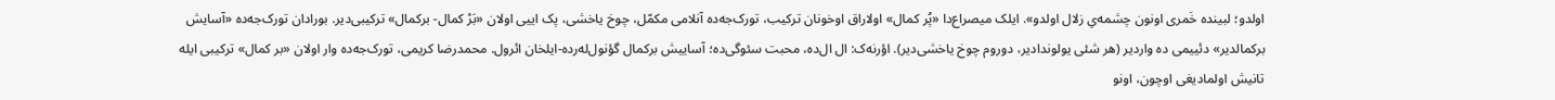اولدو؛ لبینده خَمری اونون چشمه‌یِ زلال اولدو». ایلک میصراع‌دا «پُر کمال» اولاراق اوخونان ترکیب، تورک‌جه‌ده آنلامی مکمّل، چوخ یاخشی، پک اییی اولان «بَرْ کمال- برکمال» ترکیبی‌دیر. بورادان تورک‌جه‌ده «آسایش برکمالدیر» دئییمی ده واردیر (هر شئی یولوندادیر، دوروم چوخ یاخشی‌دیر). اؤرنه‌ک: ال ال‌ده، محبت سئوگی‌ده؛ آساییش برکمال گؤنول‌له‌رده-ایلخان ائرول. محمدرضا کریمی، تورک‌جه‌ده وار اولان «بر کمال» ترکیبی ایله تانیش اولمادیغی اوچون، اونو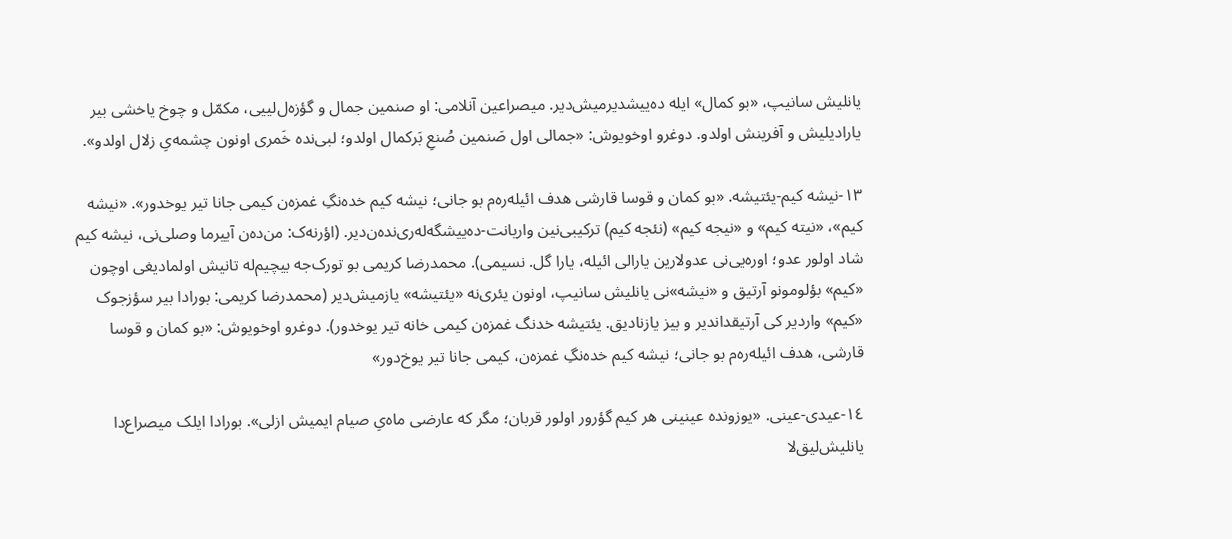یانلیش سانیپ، «بو کمال» ایله ده‌ییشدیرمیش‌دیر. میصراعین آنلامی: او صنمین جمال و گؤزه‌ل‌لییی، مکمّل و چوخ یاخشی بیر یارادیلیش و آفرینش اولدو. دوغرو اوخویوش: «جمالی اول صَنمین صُنعِ بَرکمال اولدو؛ لبی‌نده خَمری اونون چشمه‌یِ زلال اولدو».

١٣-نیشه کیم-یئتیشه. «بو کمان و قوسا قارشی هدف ائیله‌ره‌م بو جانی؛ نیشه کیم خده‌نگِ غمزه‌‌ن کیمی جانا تیر یوخدور». «نیشه کیم»، «نیته کیم» و «نیجه کیم» (نئجه کیم) ترکیبی‌نین واریانت-ده‌ییشگه‌له‌ری‌نده‌ن‌دیر. (اؤرنه‌ک: من‌د‌ه‌ن آییرما وصلی‌نی، نیشه کیم شاد اولور عدو؛ اوره‌یی‌نی عدولارین یارالی ائیله، یارا گل. نسیمی). محمدرضا کریمی بو تورک‌جه بیچیم‌له تانیش اولمادیغی اوچون «کیم» بؤلومونو آرتیق و «نیشه»نی یانلیش سانیپ، اونون یئری‌نه «یئتیشه» یازمیش‌دیر (محمدرضا کریمی: بورادا بیر سؤزجوک «کیم» واردیر کی آرتیقداندیر و بیز یازنادیق. یئتیشه خدنگ غمزه‌ن کیمی خانه تیر یوخدور). دوغرو اوخویوش: «بو کمان و قوسا قارشی، هدف ائیله‌ره‌م بو جانی؛ نیشه کیم خده‌نگِ غمزه‌‌ن، کیمی جانا تیر یوخ‌دور»

١٤-عیدی-عینی. «یوزونده عینینی هر کیم گؤرور اولور قربان؛ مگر که عارضی ماه‌یِ صیام ایمیش ازلی». بورادا ایلک میصراع‌دا یانلیش‌لیق‌لا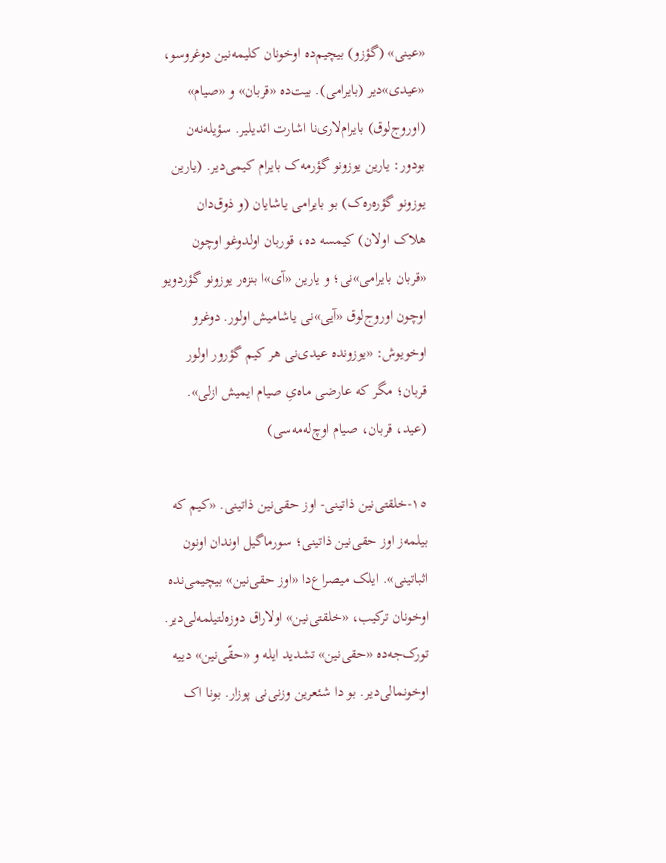«عینی» (گؤزو) بیچیم‌ده اوخونان کلیمه‌نین دوغروسو، «عیدی»دیر (بایرامی). بیت‌ده «قربان» و «صیام» (اوروج‌لوق) بایرام‌لاری‌نا اشارت ائدیلیر. سؤیله‌نه‌ن بودور: یارین یوزونو گؤرمه‌ک بایرام کیمی‌دیر. (یارین یوزونو گؤره‌ره‌ک) بو بایرامی یاشایان (و ذوق‌دان هلاک اولان) کیمسه ده، قوربان اولدوغو اوچون «قربان بایرامی»نی؛ و یارین «آی»ا بنزه‌ر یوزونو گؤردویو اوچون اوروج‌لوق «آیی»نی یاشامیش اولور. دوغرو اوخویوش: «یوزونده عیدی‌نی هر کیم گؤرور اولور قربان؛ مگر که عارضی ماه‌یِ صیام ایمیش ازلی». (عید، قربان، صیام اوچ‌له‌مه‌سی)

١٥-خلقتی‌نین ذاتینی- اوز حقی‌نین ذاتینی. «کیم که بیلمه‌ز اوز حقی‌نین ذاتینی؛ سورماگیل اوندان اونون اثباتینی». ایلک میصراع‌دا «اوز حقی‌نین» بیچیمی‌نده اوخونان ترکیب، «خلقتی‌نین» اولاراق دوزه‌لتیلمه‌لی‌دیر. تورک‌جه‌ده «حقی‌نین» تشدید ایله و «حقّی‌نین» دییه اوخونمالی‌دیر. بو دا شئعرین وزنی‌نی پوزار. بونا اک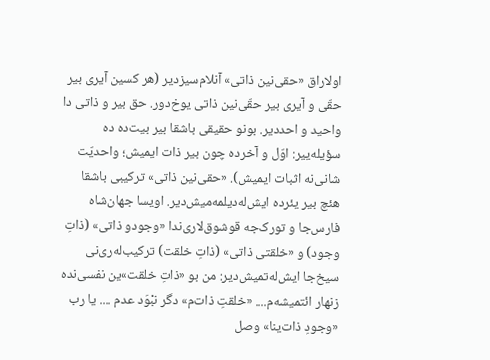اولاراق «حقی‌نین ذاتی» آنلام‌سیزدیر (هر کسین آیری بیر حقّی و آیری بیر حقّی‌نین ذاتی یوخ‌دور. حق بیر و ذاتی دا واحید و احددیر. بونو حقیقی باشقا بیر بیت‌ده ده سؤیله‌ییر: اوّل و آخرده چون بیر ذات ایمیش؛ واحدیّت شانی‌نه اثبات ایمیش). «حقی‌نین ذاتی» ترکیبی باشقا هئچ بیر یئرده ایش‌له‌دیلمه‌میش‌دیر. اویسا جهان‌شاه فارس‌جا و تورک‌جه قوشوق‌لاری‌ندا «وجودو ذاتی» (ذاتِ وجود) و «خلقتی ذاتی» (ذاتِ خلقت) ترکیب‌له‌ری‌نی سیخ‌جا ایش‌له‌تمیش‌دیر: من بو «ذاتِ خلقت»ین نفسی‌نده زنهار ائتمیشه‌م.... «خلقتِ ذات‌م» دگر نبْوَد عدم .... یا رب «وجودِ ذات‌ینا» وصل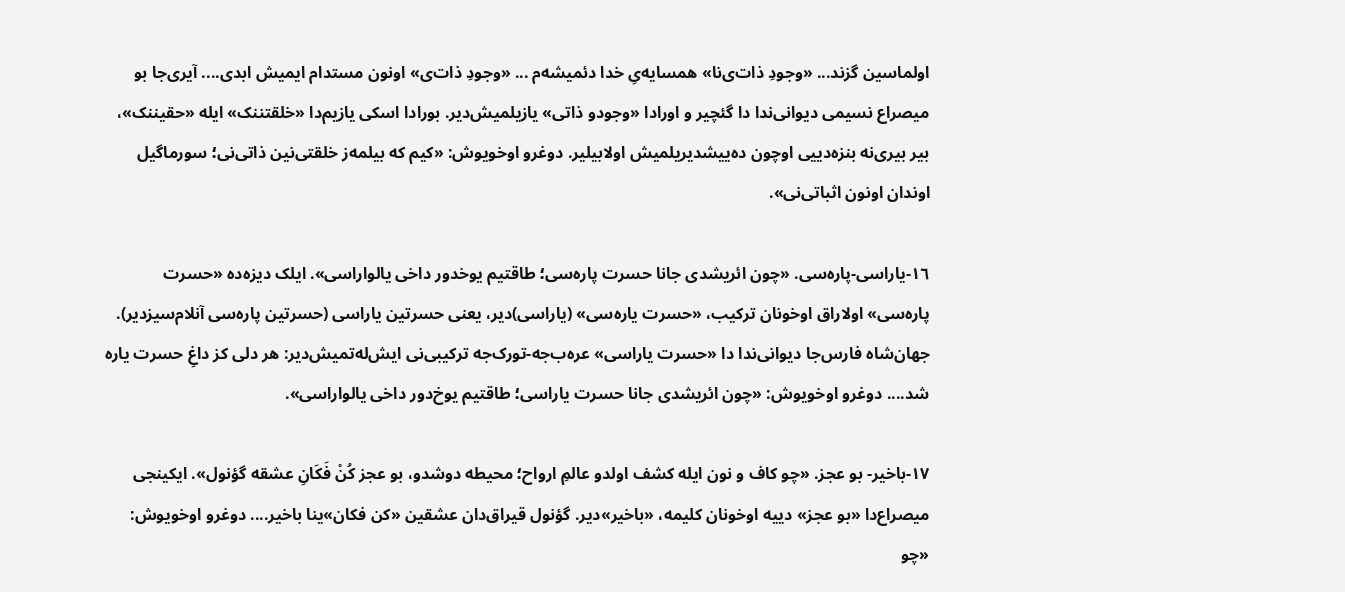اولماسین گزند... «وجودِ ذات‌ی‌نا» همسایه‌یِ خدا دئمیشه‌م ... «وجودِ ذات‌ی» اونون مستدام ایمیش ابدی.... آیری‌جا بو میصراع نسیمی دیوانی‌ندا دا گئچیر و اورادا «وجودو ذاتی» یازیلمیش‌دیر. بورادا اسکی یازیم‌دا «خلقتننک» ایله «حقیننک»، بیر بیری‌نه بنزه‌دییی اوچون ده‌ییشدیریلمیش اولابیلیر. دوغرو اوخویوش: «کیم که بیلمه‌ز خلقتی‌نین ذاتی‌نی؛ سورماگیل اوندان اونون اثباتی‌نی».

١٦-یاراسی-پاره‌سی. «چون ائریشدی جانا حسرت پاره‌سی؛ طاقتیم یوخدور داخی یالواراسی». ایلک دیزه‌ده «حسرت پاره‌سی» اولاراق اوخونان ترکیب، «حسرت یاره‌سی» (یاراسی)دیر، یعنی حسرتین یاراسی (حسرتین پاره‌سی آنلام‌سیزدیر). جهان‌شاه فارس‌جا دیوانی‌ندا دا «حسرت یاراسی» عره‌ب‌جه-تورک‌جه ترکیبی‌نی ایش‌له‌تمیش‌دیر: هر دلی كز داغِ حسرت یاره شد.... دوغرو اوخویوش: «چون ائریشدی جانا حسرت یارا‌سی؛ طاقتیم یوخ‌دور داخی یالواراسی».

١٧-باخیر- بو عجز. «چو کاف و نون ایله کشف اولدو عالمِ ارواح؛ محیطه دوشدو، بو عجز كُنْ فَكَانِ عشقه گؤنول». ایکینجی میصراع‌دا «بو عجز» دییه اوخونان کلیمه، «باخیر»دیر. گؤنول قیراق‌دان عشقین «کن فکان»ینا باخیر.... دوغرو اوخویوش: «چو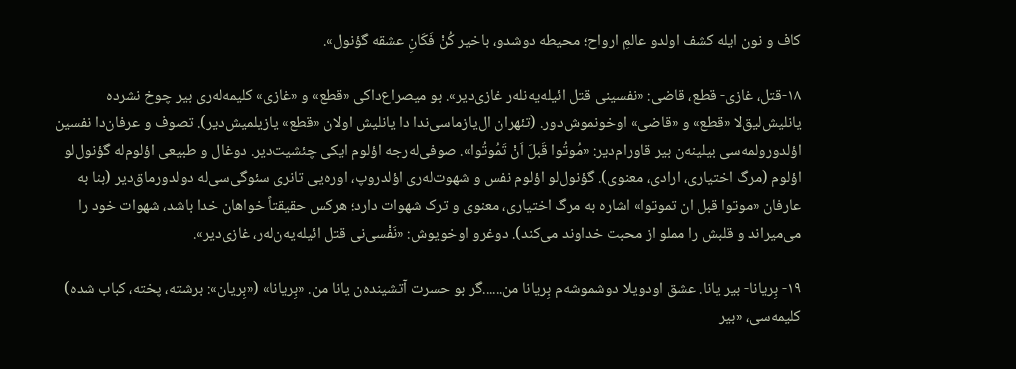کاف و نون ایله کشف اولدو عالمِ ارواح؛ محیطه دوشدو، باخیر كُنْ فَكَانِ عشقه گؤنول».

١٨-قتل، غازی- قطع، قاضی: «نفسینی قتل ائیله‌یه‌نله‌ر غازی‌دیر». بو میصراع‌داکی «قطع» و «غازی» کلیمه‌له‌ری بیر چوخ نشرده یانلیش‌لیق‌‌لا «قطع» و «قاضی» اوخونموش‌دور. (تئهران ال‌یازماسی‌ندا دا یانلیش اولان «قطع» یازیلمیش‌دیر). تصوف و عرفان‌دا نفسین اؤلدورولمه‌سی بیلینه‌ن بیر قاورام‌دیر: «مُوتُوا قَبلَ اَنْ تَمُوتُوا». صوفی‌له‌رجه اؤلوم ایکی چئشیت‌دیر. دوغال و طبیعی اؤلوم‌له گؤنول‌لو اؤلوم (مرگ اختیاری، ارادی، معنوی). گؤنول‌لو اؤلوم نفس و شهوت‌له‌ری اؤلدروپ، اوره‌یی تانری سئوگی‌سی‌له دولدورماق‌دیر (بنا به عارفان «موتوا قبل ان تموتوا» اشاره به مرگ اختیاری، معنوی و ترک شهوات دارد؛ هرکس حقیقتاً خواهان خدا باشد، شهوات خود را می‌میراند و قلبش را مملو از محبت خداوند می‌کند). دوغرو اوخویوش: «نَفْسی‌نی قتل ائیله‌یه‌ن‌له‌ر، غازی‌دیر».

١٩- بِریانا- بیر یانا. عشق اودویلا دوشموشه‌م بِریانا من......گر بو حسرت آتشینده‌ن یانا من. «بِریانا» («بِریان»: برشته، پخته، کباب شده) کلیمه‌سی، «بیر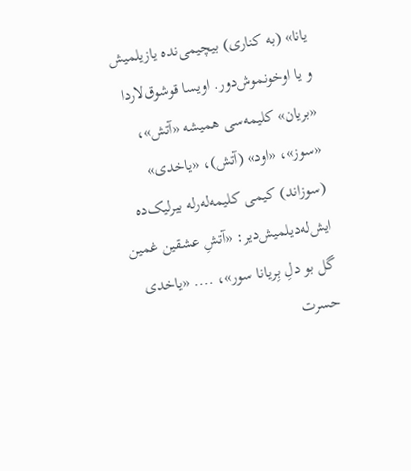یانا» (به کناری) بیچیمی‌نده یازیلمیش و یا اوخونموش‌دور. اویسا قوشوق‌لاردا «بریان» کلیمه‌سی همیشه «آتش»، «سوز»، «اود» (آتش)، «یاخدی» (سوزاند) کیمی کلیمه‌له‌رله بیرلیک‌ده ایش‌له‌دیلمیش‌دیر: «آتشِ عشقین غمین گل بو دلِ بِریانا سور»، .... «یاخدی حسرت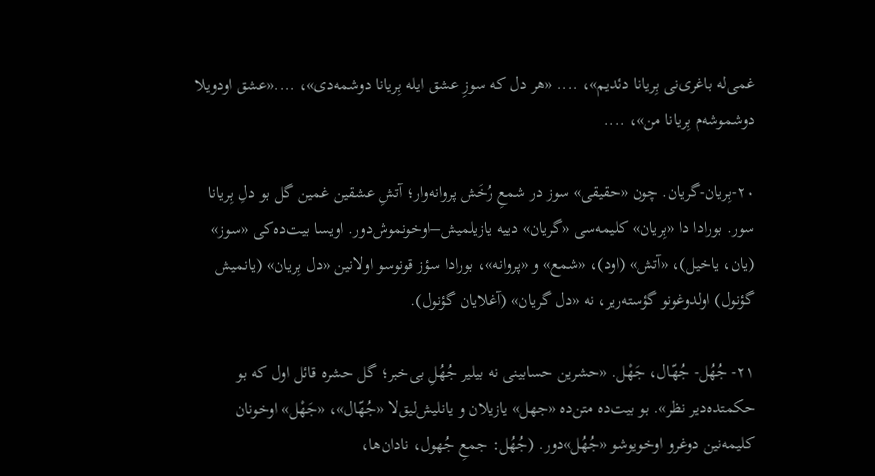غمی‌له‌ باغری‌نی بِریانا دئدیم»، .... «هر دل که سوزِ عشق ایله بِریانا دوشمه‌دی»، ....«عشق اودویلا دوشموشه‌م بِریانا من»، ....

٢٠-بِریان-گریان. چون «حقیقی» سوز در شمعِ رُخَش پروانه‌وار؛ آتشِ عشقین غمین گل بو دلِ بِریانا سور. بورادا دا «بِریان» کلیمه‌سی «گریان» دییه یازیلمیش–اوخونموش‌دور. اویسا بیت‌ده‌کی «سوز» (یان، یاخیل)، «آتش» (اود)، «شمع» و «پروانه»، بورادا سؤز قونوسو اولانین «دل بِریان» (یانمیش گؤنول) اولدوغونو گؤسته‌ریر، نه «دل گریان» (آغلایان گؤنول).

٢١- جُهُل- جُهّال، جَهْل. «حشرین حسابینی نه بیلیر جُهُلِ بی‌خبر؛ گل حشره قائل اول که بو حکمتده‌دیر نظر». بو بیت‌ده متن‌ده «جهل» یازیلان و یانلیش‌لیق‌لا «جُهّال»، «جَهْل» اوخونان کلیمه‌نین دوغرو اوخویوشو «جُهُل»دور. (جُهُل: جمعِ جُهول، نادان‌ها،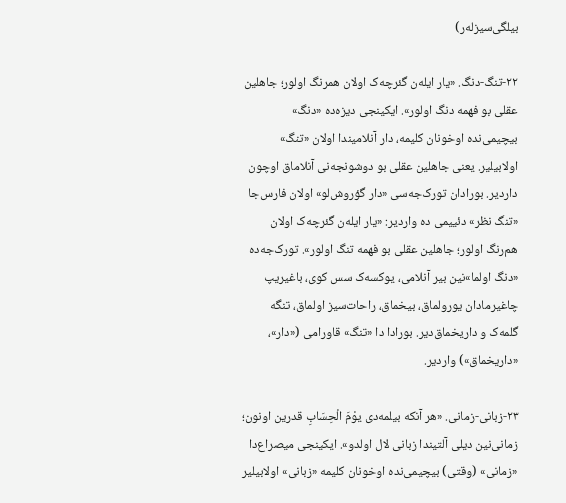بیلگی‌سیزله‌ر)

٢٢-تنگ-دنگ. «یار ایله‌ن گئرچه‌ک اولان همرنگ اولور؛ جاهلین عقلی بو فهمه دنگ اولور». ایکینجی دیزه‌ده «دنگ» بیچیمی‌نده اوخونان کلیمه، دار آنلامیندا اولان «تنگ» اولابیلیر. یعنی جاهلین عقلی بو دوشونجه‌نی آنلاماق اوچون داردیر. بورادان تورک‌جه‌سی «دار گؤروش‌لو» اولان فارس‌جا «تنگ ‌نظر» دئییمی ده واردیر: «یار ایله‌ن گئرچه‌ک اولان هم‌رنگ اولور؛ جاهلین عقلی بو فهمه تنگ اولور». تورک‌جه‌ده «دنگ اولما»نین بیر آنلامی، یوکسه‌ک سس کوی، باغیریپ چاغیرمادان یورولماق، بیخماق، راحات‌سیز اولماق، تنگه گلمه‌ک و داریخماق‌دیر. بورادا دا «تنگ» قاورامی («دار»، «داریخماق») واردیر.

٢٣-زبانی-زمانی. «هر آنکه بیلمه‌دی یوْمَ الْحِسَابِ قدرین اونون؛ زمانی‌نین دیلی آلتیندا زبانی لال اولدو». ایکینجی میصراع‌دا «زمانی» (وقتی) بیچیمی‌نده اوخونان کلیمه «زبانی» اولابیلیر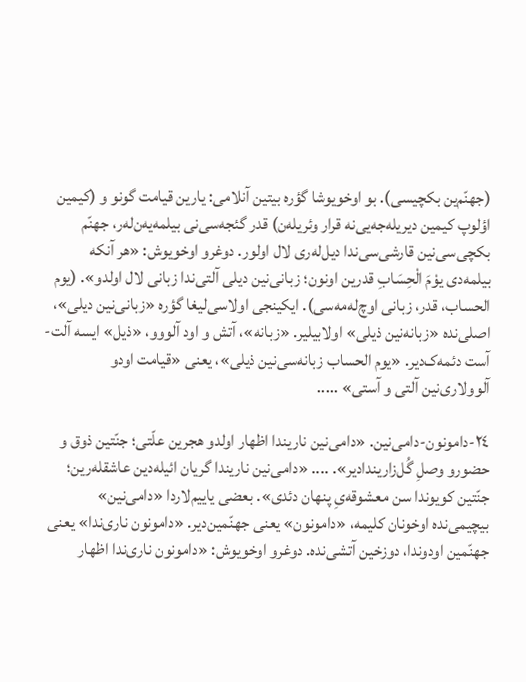(جهنّم‌ین بکچیسی). بو اوخویوشا گؤره بیتین آنلامی: یارین قیامت گونو و (کیمین اؤلوپ کیمین دیریله‌جه‌یی‌نه قرار وئریله‌ن) قدر گئجه‌سی‌نی بیلمه‌یه‌ن‌له‌ر، جهنّم بکچی‌سی‌نین قارشی‌سی‌ندا دیل‌له‌ری لال اولور. دوغرو اوخویوش: «هر آنکه بیلمه‌دی یوْمَ الْحِسَابِ قدرین اونون؛ زبانی‌نین دیلی آلتی‌ندا زبانی لال اولدو». (یوم الحساب، قدر، زبانی اوچ‌له‌مه‌سی). ایکینجی اولاسی‌لیغا گؤره «زبانی‌نین دیلی»، اصلی‌نده «زبانه‌نین ذیلی» اولابیلیر. «زبانه»، آتش و اود آلووو، «ذیل» ایسه آلت-آست دئمه‌ک‌دیر. «یوم الحساب زبانه‌سی‌نین ذیلی»، یعنی «قیامت اودو آلوولاری‌نین آلتی و آستی» .....

٢٤-دامونون-دامی‌نین. «دامی‌نین ناریندا اظهار اولدو هجرین علّتی؛ جنّتین ذوق و حضورو وصلِ گُل‌زاریندادیر». .... «دامی‌نین ناریندا گریان ائیله‌دین عاشقله‌رین؛ جنّتین کویوندا سن معشوقه‌یِ‌ پنهان دئدی». بعضی یاییم‌لاردا «دامی‌نین» بیچیمی‌نده اوخونان کلیمه، «دامونون» یعنی جهنّمین‌دیر. «دامونون ناری‌ندا» یعنی جهنّمین اودوندا، دوزخین آتشی‌نده. دوغرو اوخویوش: «دامونون ناری‌ندا اظهار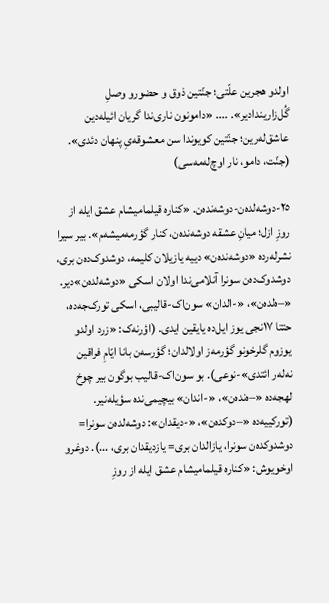اولدو هجرین علّتی؛ جنّتین ذوق و حضورو وصلِ گُل‌زاریندادیر». .... «دامونون ناری‌ندا گریان ائیله‌دین عاشق‌له‌رین؛ جنّتین کویوندا سن معشوقه‌یِ‌ پنهان دئدی». (جنّت، دامو، نار اوچ‌له‌مه‌سی)

٢٥-دوشه‌لده‌ن-دوشه‌نده‌ن. «کناره قیلمامیشام عشق ایله از روزِ ازل؛ میانِ عشقه دوشه‌نده‌ن، کنار گؤرمه‌میشه‌م». بیر سیرا نشرله‌رده «دوشه‌نده‌ن» دییه یازیلان کلیمه، دوشدوک‌ده‌ن بری، دوشدوک‌ده‌ن سونرا آنلامی‌ندا اولان اسکی «دوشه‌لده‌ن»دیر. «–ه‌لده‌ن»، «-الدان» سون‌اک-قالیبی، اسکی تورک‌جه‌ده، حتتا ١٧نجی یوز ایل‌ده یایقین ایدی. (اؤرنه‌ک: «زرد اولدو یوزوم گلرخونو گؤرمه‌ز اولالدان؛ گؤرسه‌ن بانا ایّامِ فراقین نه‌له‌ر ائتدی»-نوعی). بو سون‌اک-قالیب بوگون بیر چوخ لهجه‌ده «–ه‌نده‌ن»، «-اندان» بیچیمی‌نده سؤیله‌نیر. (تورکییه‌ده «–دوکده‌ن»، «-دیقدان»: دوشه‌لده‌ن سونرا= دوشدوکده‌ن سونرا، یازالدان بری= یازدیقدان بری، ...). دوغرو اوخویوش: «کناره قیلمامیشام عشق ایله از روزِ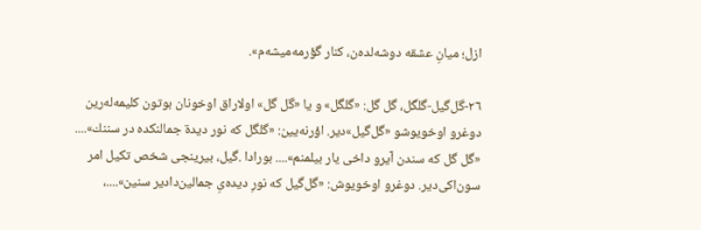ازل؛ میانِ عشقه دوشه‌لده‌ن، کنار گؤرمه‌میشه‌م».

٢٦-گل‌گیل-گلگل، گل گل: «گلگل» و یا «گل گل» اولاراق اوخونان بوتون کلیمه‌له‌رین دوغرو اوخویوشو «گل‌گیل»دیر. اؤرنه‌یین: «گلگل كه نور دیدة جمالنكده در سننك».... «گل گل كه سندن آیرو داخی یار بیلمنم».... بورادا .گیل، بیرینجی شخص تکیل امر سون‌اکی‌دیر. دوغرو اوخویوش: «گل‌گیل كه نورِ دیده‌یِ جمالین‌دادیر سنین»....،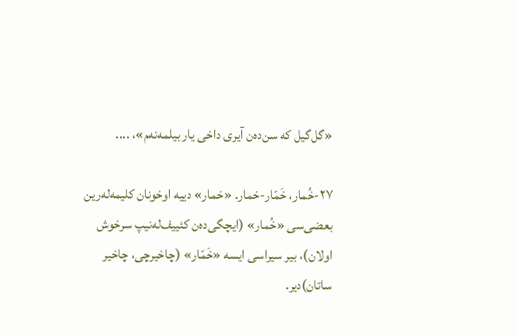«گل‌گیل كه سن‌ده‌ن آیری داخی یار بیلمه‌نه‌م»، ....

٢٧-خُمار، خَمّار-خمار. «خمار» دییه اوخونان کلیمه‌له‌رین بعضی‌سی «خُمار» (ایچگی‌ده‌ن کئییف‌له‌نیپ سرخوش اولان)، بیر سیراسی ایسه «خَمّار» (چاخیرچی، چاخیر ساتان)دیر.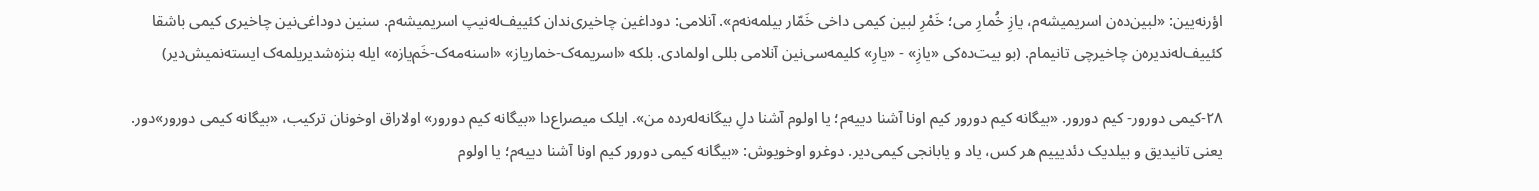اؤرنه‌یین: «لبین‌ده‌ن اسریمیشه‌م، یازِ خُمارِ می؛ خَمْرِ لبین کیمی داخی خَمّار بیلمه‌نه‌م». آنلامی: دوداغین چاخیری‌ندان کئییف‌له‌نیپ اسریمیشه‌م. سنین دوداغی‌نین چاخیری کیمی باشقا کئییف‌له‌ندیره‌ن چاخیرچی تانیمام. (بو بیت‌ده‌کی «یازِ» - «یارِ» کلیمه‌سی‌نین آنلامی بللی اولمادی. بلکه «اسریمه‌ک-خماریاز» «اسنه‌مه‌ک-خَم‌یازه» ایله بنزه‌شدیریلمه‌ک ایسته‌نمیش‌دیر)

٢٨-کیمی دورور- کیم دورور. «بیگانه کیم دورور کیم اونا آشنا دییه‌م؛ یا اولوم آشنا دلِ بیگانه‌له‌رده‌ من». ایلک میصراع‌دا «بیگانه کیم دورور» اولاراق اوخونان ترکیب، «بیگانه کیمی دورور»دور. یعنی تانیدیق و بیلدیک دئدیییم هر کس، یاد و یابانجی کیمی‌دیر. دوغرو اوخویوش: «بیگانه کیمی دورور کیم اونا آشنا دییه‌م؛ یا اولوم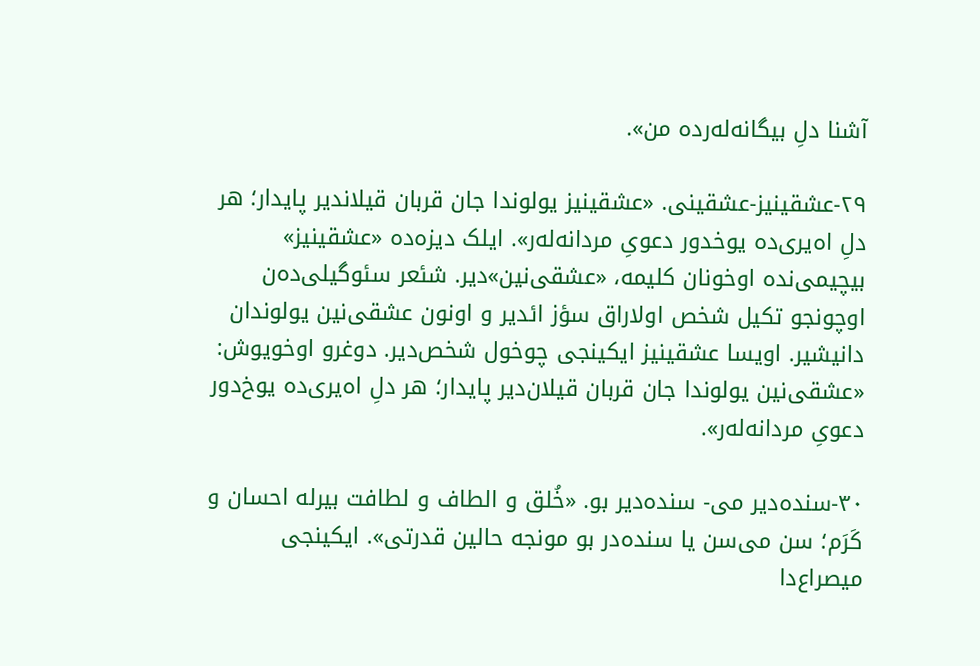آشنا دلِ بیگانه‌له‌رده‌ من».

٢٩-عشقینیز-عشقینی. «عشقینیز یولوندا جان قربان قیلاندیر پایدار؛ هر دلِ اه‌یری‌ده یوخدور دعویِ مردانه‌له‌ر». ایلک دیزه‌ده «عشقینیز» بیچیمی‌نده اوخونان کلیمه، «عشقی‌نین»دیر. شئعر سئوگیلی‌ده‌ن اوچونجو تکیل شخص اولاراق سؤز ائدیر و اونون عشقی‌نین یولوندان دانیشیر. اویسا عشقینیز ایکینجی چوخول شخص‌دیر. دوغرو اوخویوش: «عشقی‌نین یولوندا جان قربان قیلان‌دیر پایدار؛ هر دلِ اه‌یری‌ده یوخ‌دور دعویِ مردانه‌له‌ر».

٣٠-سنده‌دیر می- سنده‌دیر بو. «خُلق و الطاف و لطافت بیرله احسان و کَرَم؛ سن می‌سن یا سنده‌‌در بو مونجه حالین قدرتی». ایکینجی میصراع‌دا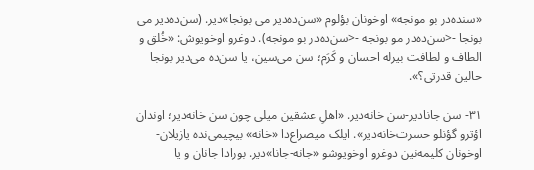«سنده‌در بو مونجه» اوخونان بؤلوم «سن‌ده‌دیر می بونجا»دیر. (سن‌ده‌دیر می بونجا -<سن‌ده‌در مو بونجه -<سن‌ده‌در بو مونجه). دوغرو اوخویوش: «خُلق و الطاف و لطافت بیرله احسان و کَرَم؛ سن می‌سین، یا سن‌ده‌ می‌دیر بونجا حالین قدرتی؟».

٣١- سن جانادیر-سن خانه‌دیر. «اهلِ عشقین میلی چون سن خانه‌دیر؛ اوندان اؤترو گؤنلو حسرت‌خانه‌دیر». ایلک میصراع‌دا «خانه» بیچیمی‌نده یازیلان-اوخونان کلیمه‌نین دوغرو اوخویوشو «جانه-جانا»دیر. بورادا جانان و یا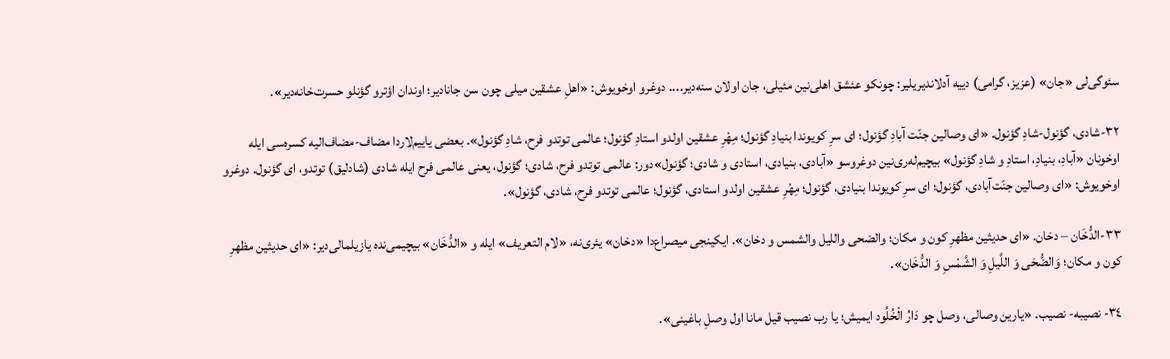سئوگی‌لی «جان» (عزیز، گرامی) دییه آدلاندیریلیر: چونکو عئشق اهلی‌نین مئیلی، جان اولان سنه‌دیر.... دوغرو اوخویوش: «اهلِ عشقین میلی چون سن جانادیر؛ اوندان اؤترو گؤنلو حسرت‌خانه‌دیر».

٣٢-شادی، گؤنول-شادِ گؤنول. «ای وصالین جنّت آبادِ گؤنول؛ ای سرِ کویوندا بنیادِ گؤنول؛ مِهْرِ عشقین اولدو استادِ گؤنول؛ عالمی توتدو فرح، شادِ گؤنول». بعضی یاییم‌لاردا مضاف-مضاف‌الیه کسره‌سی ایله اوخونان «آبادِ، بنیادِ، استادِ و شادِ گؤنول» بیچیم‌له‌ری‌نین دوغروسو «آبادی، بنیادی، استادی و شادی؛ گؤنول»دور: عالمی توتدو فرح، شادی؛ گؤنول، یعنی عالمی فرح ایله شادی (شادلیق) توتدو، ای گؤنول. دوغرو اوخویوش: «ای وصالین جنّت‌آبادی، گؤنول؛ ای سرِ کویوندا بنیادی، گؤنول؛ مِهْرِ عشقین اولدو استادی، گؤنول؛ عالمی توتدو فرح، شادی، گؤنول».

٣٣-الدُّخَان – دخان. «ای حدیثین مظهرِ کون و مکان؛ والضحی واللیل والشمس و دخان». ایکینجی میصراع‌دا «دخان» یئری‌نه، «لام التعریف» ایله و «الدُّخَان» بیچیمی‌نده یازیلمالی‌دیر: «ای حدیثین مظهرِ کون و مکان؛ وَالضُّحَی وَ اللَّیلِ وَ الشَّمْسِ وَ الدُّخَان».

٣٤- نصیبه- نصیب. «یارین وصالی، وصل چو دَارُ الْخُلُود ایمیش؛ یا رب نصیب قیل مانا اول وصلِ باغینی».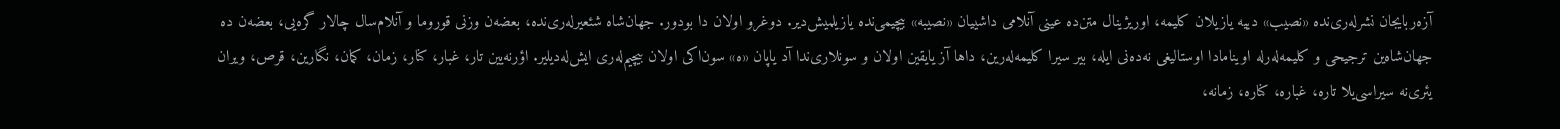آزه‌ربایجان نشرله‌ری‌نده «نصیب» دییه یازیلان کلیمه، اوریژینال متن‌ده عینی آنلامی داشییان «نصیبه» بیچیمی‌نده یازیلمیش‌دیر. دوغرو اولان دا بودور. جهان‌شاه شئعیرله‌ری‌نده، بعضه‌ن وزنی قوروما و آنلام‌سال چالار گره‌یی، بعضه‌ن ده جهان‌شاه‌ین ترجیحی و کلیمه‌له‌رله اوینامادا اوستالیغی نه‌ده‌نی ایله، بیر سیرا کلیمه‌له‌رین، داها آز یایقین اولان و سونلاری‌ندا آد یاپان «ه» سون‌اکی اولان بیچیم‌له‌ری ایش‌له‌دیلیر. اؤرنه‌یین تار، غبار، کنار، زمان، کمان، نگارین، قرص، ویران یئری‌نه سیراسی‌یلا تاره، غباره، کناره، زمانه،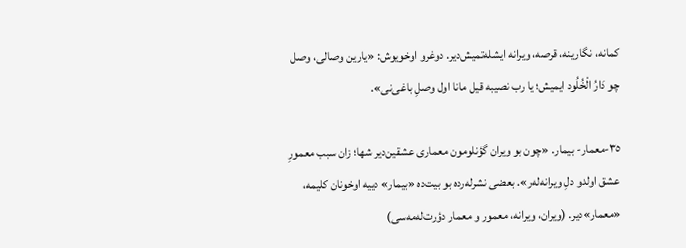کمانه، نگارینه، قرصه، ویرانه ایشله‌تمیش‌دیر. دوغرو اوخویوش: «یارین وصالی، وصل چو دَارُ الْخُلُود ایمیش؛ یا رب نصیبه قیل مانا اول وصلِ باغی‌نی».

٣٥-معمار- بیمار. «چون بو ویران گؤنلومون معماری عشقین‌دیر شها؛ زان سبب معمورِ عشق اولدو دلِ ویرانه‌له‌ر». بعضی نشرله‌رده بو بیت‌ده «بیمار» دییه اوخونان کلیمه، «معمار»دیر. (ویران، ویرانه، معمور و معمار دؤرت‌له‌مه‌سی)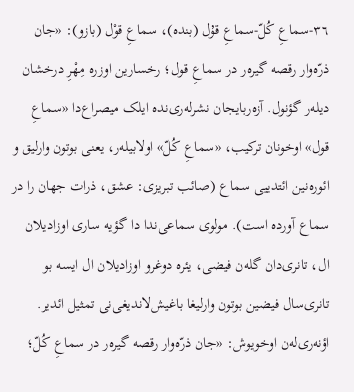٣٦-سماعِ کُلّ-سماعِ قۇل (بنده)، سماعِ قوْل (بازو): «جان ذرّه‌وار رقصه گیره‌ر در سماعِ قول؛ رخسارین اوزره مِهْرِ درخشان دیله‌ر گؤنول. آزه‌ربایجان نشرله‌ری‌نده ایلک میصراع‌دا «سماعِ قول» اوخونان ترکیب، «سماعِ کُلّ» اولابیله‌ر، یعنی بوتون وارلیق و ائوره‌نین ائتدییی سماع (صائب تبریزی: عشق، ذرات جهان را در سماع آورده است). مولوی سماعی‌ندا دا گؤیه ساری اوزادیلان ال، تانری‌دان گله‌ن فیضی، یئره دوغرو اوزادیلان ال ایسه بو تانری‌سال فیضین بوتون وارلیغا باغیش‌لاندیغی‌نی تمثیل ائدیر. اؤنه‌ری‌له‌ن اوخویوش: «جان ذرّه‌وار رقصه گیره‌ر در سماعِ کُلّ؛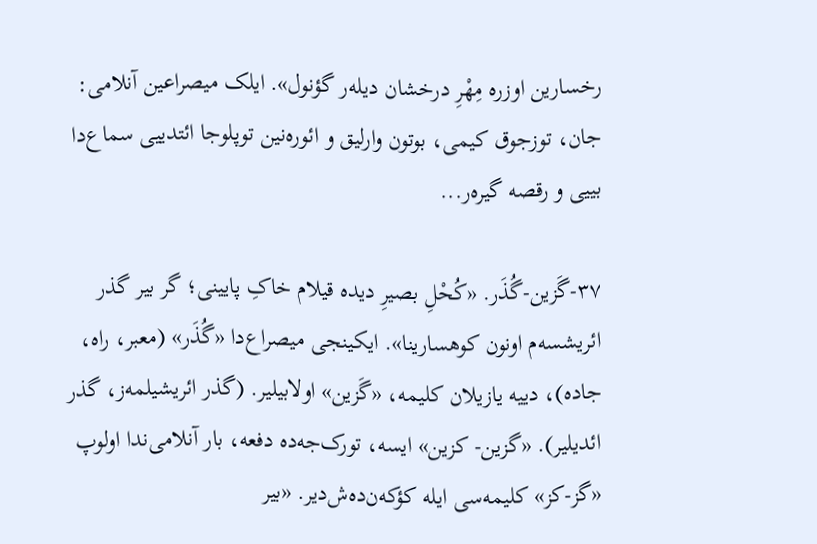رخسارین اوزره مِهْرِ درخشان دیله‌ر گؤنول». ایلک میصراعین آنلامی: جان، توزجوق کیمی، بوتون وارلیق و ائوره‌نین توپلوجا ائتدییی سماع‌دا بییی و رقصه گیره‌ر...

٣٧-گَزین-گُذَر. «کُحْلِ بصیرِ دیده قیلام خاکِ پایینی؛ گر بیر گذر ائریشسه‌م اونون کوهسارینا». ایکینجی میصراع‌دا «گُذَر» (معبر، راه، جاده)، دییه یازیلان کلیمه، «گَزین» اولابیلیر. (گذر ائریشیلمه‌ز، گذر ائدیلیر). «گزین- کزین» ایسه، تورک‌جه‌ده دفعه، بار آنلامی‌ندا اولوپ «گز-کز» کلیمه‌سی ایله کؤکه‌ن‌ده‌ش‌دیر. «بیر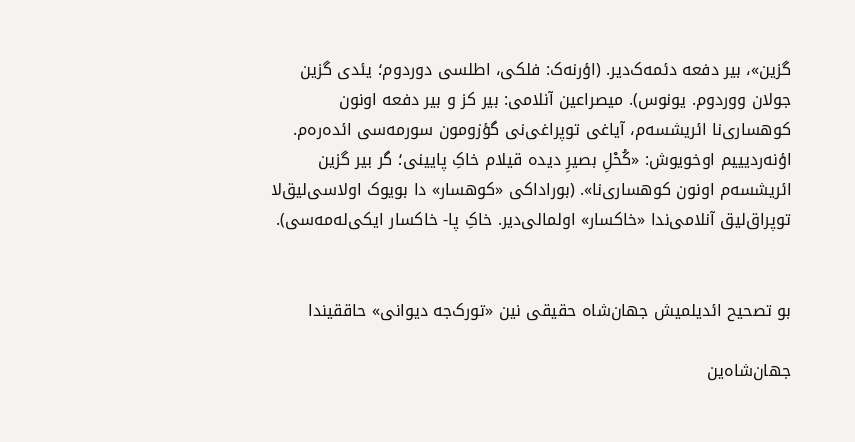گزین»، بیر دفعه دئمه‌ک‌دیر. (اؤرنه‌ک: فلکی، اطلسی دوردوم؛ یئدی گزین جولان ووردوم. یونوس). میصراعین آنلامی: بیر کز و بیر دفعه اونون کوهساری‌نا ائریشسه‌م، آیاغی توپراغی‌نی گؤزومون سورمه‌سی ائده‌ره‌م. اؤنه‌ردیییم اوخویوش: «کُحْلِ بصیرِ دیده قیلام خاکِ پایینی؛ گر بیر گزین ائریشسه‌م اونون کوهساری‌نا». (بوراداکی «کوهسار» دا بویوک اولاسی‌لیق‌لا توپراق‌لیق آنلامی‌ندا «خاکسار» اولمالی‌دیر. خاکِ پا- خاکسار ایکی‌له‌مه‌سی).


بو تصحیح ائدیلمیش جهان‌شاه حقیقی نین «تورک‌جه دیوانی» حاققیندا

جهان‌شاه‌ین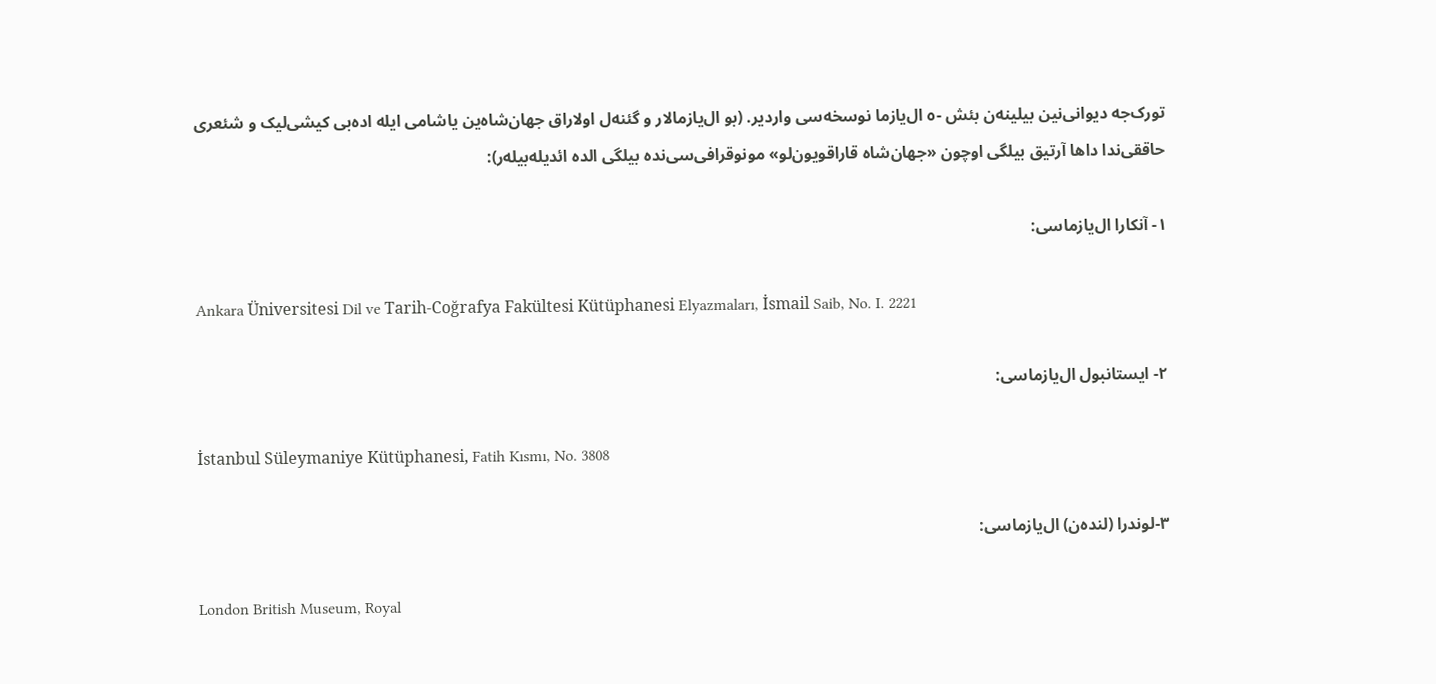تورک‌جه دیوانی‌نین بیلینه‌ن بئش -٥ ال‌یازما نوسخه‌سی واردیر. (بو ال‌یازمالار و گئنه‌ل اولاراق جهان‌شاه‌ین یاشامی ایله اده‌بی کیشی‌لیک و شئعری حاققی‌ندا داها آرتیق بیلگی اوچون «جهان‌شاه قاراقویون‌لو» مونوقرافی‌سی‌نده بیلگی الده ائدیله‌بیله‌ر):

١- آنکارا ال‌یازماسی:

Ankara Üniversitesi Dil ve Tarih-Coğrafya Fakültesi Kütüphanesi Elyazmaları, İsmail Saib, No. I. 2221

٢- ایستانبول ال‌یازماسی:

İstanbul Süleymaniye Kütüphanesi, Fatih Kısmı, No. 3808

٣-لوندرا (لنده‌ن) ال‌یازماسی:

London British Museum, Royal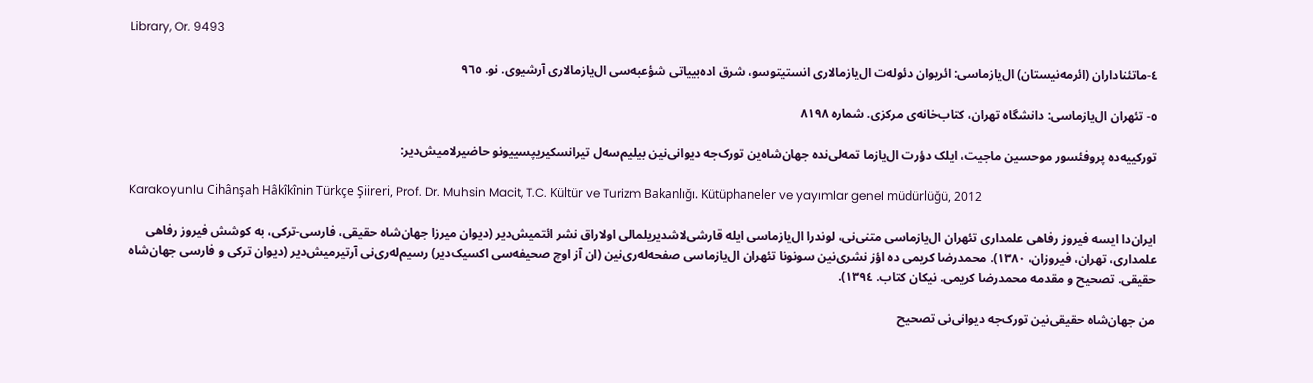Library, Or. 9493

٤-ماتئناداران (ائرمه‌نیستان) ال‌یازماسی: ائریوان دئوله‌ت ال‌یازمالاری انستیتوسو، شرق اده‌بییاتی شؤعبه‌سی ال‌یازمالاری آرشیوی. نو. ٩٦٥

٥- تئهران ال‌یازماسی: دانشگاه تهران، کتاب‌خانه‌ی مرکزی. شماره ٨١٩٨

تورکییه‌ده پروفئسور موحسین ماجیت، ایلک دؤرت ال‌یازما تمه‌لی‌نده جهان‌شاه‌ین تورک‌جه دیوانی‌نین بیلیم‌سه‌ل تیرانسکیریپسییونو حاضیرلامیش‌دیر:

Karakoyunlu Cihânşah Hâkîkînin Türkçe Şiireri, Prof. Dr. Muhsin Macit, T.C. Kültür ve Turizm Bakanlığı. Kütüphaneler ve yayımlar genel müdürlüğü, 2012

ایران‌دا ایسه فیروز رفاهی علمداری تئهران ال‌یازماسی متنی‌نی، لوندرا ال‌یازماسی ایله قارشی‌لاشدیریلمالی اولاراق نشر ائتمیش‌دیر (دیوان میرزا جهان‌شاه حقیقی، فارسی-ترکی، به کوشش فیروز رفاهی علمداری، تهران، فیروزان، ١٣٨٠). محمدرضا کریمی ده اؤز نشری‌نین سونونا تئهران ال‌یازماسی صفحه‌له‌ری‌نین (ان آز اوچ صحیفه‌سی اکسیک‌دیر) رسیم‌له‌ری‌نی آرتیرمیش‌دیر (دیوان ترکی و فارسی جهان‌شاه حقیقی. تصحیح و مقدمه محمدرضا کریمی. نیکان کتاب. ١٣٩٤).

من جهان‌شاه حقیقی‌نین تورک‌جه دیوانی‌نی تصحیح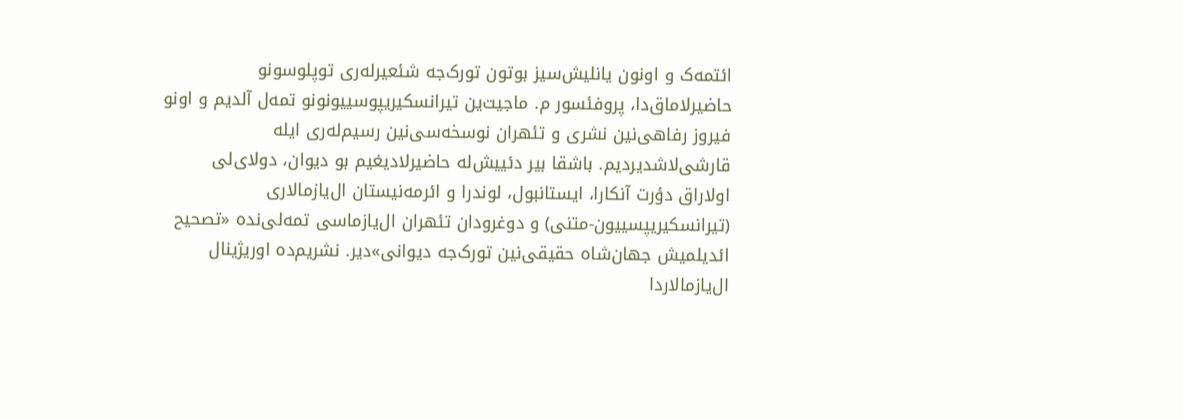ائتمه‌ک و اونون یانلیش‌سیز بوتون تورک‌جه شئعیرله‌ری توپلوسونو حاضیرلاماق‌دا، پروفئسور م. ماجیت‌ین تیرانسکیریپوسییونونو تمه‌ل آلدیم و اونو فیروز رفاهی‌نین نشری و تئهران نوسخه‌سی‌نین رسیم‌له‌ری ایله قارشی‌لاشدیردیم. باشقا بیر دئییش‌له حاضیرلادیغیم بو دیوان، دولای‌لی اولاراق دؤرت آنکارا، ایستانبول، لوندرا و ائرمه‌نیستان ال‌یازمالاری (تیرانسکیریپسییون-متنی) و دوغرودان تئهران ال‌یازماسی تمه‌لی‌نده «تصحیح ائدیلمیش جهان‌شاه حقیقی‌نین تورک‌جه دیوانی»دیر. نشریم‌ده اوریژینال ال‌یازمالاردا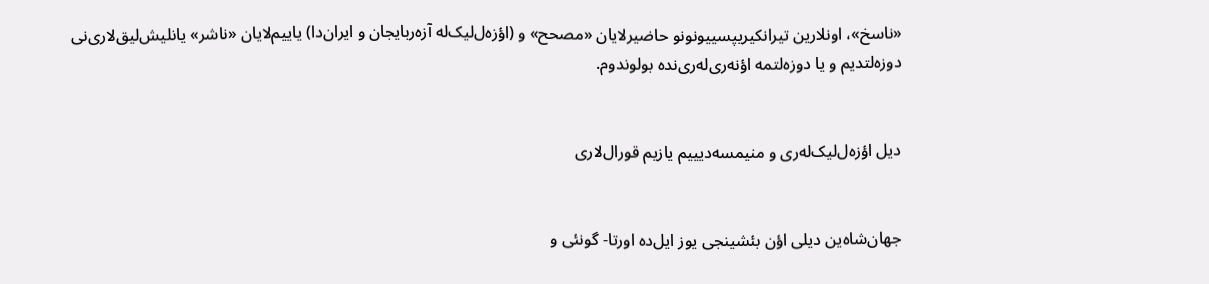«ناسخ»، اونلارین تیرانکیریپسییونونو حاضیرلایان «مصحح» و (اؤزه‌ل‌لیک‌له آزه‌ربایجان و ایران‌دا) یاییم‌لایان «ناشر» یانلیش‌لیق‌‌لاری‌نی دوزه‌لتدیم و یا دوزه‌لتمه اؤنه‌ری‌له‌ری‌نده بولوندوم.


دیل اؤزه‌ل‌لیک‌له‌ری و منیمسه‌دیییم یازیم قورال‌لاری


جهان‌شاه‌ین دیلی اؤن بئشینجی یوز ایل‌ده اورتا- گونئی و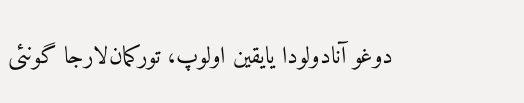دوغو آنادولودا یایقین اولوپ، تورکمان‌لارجا گونئی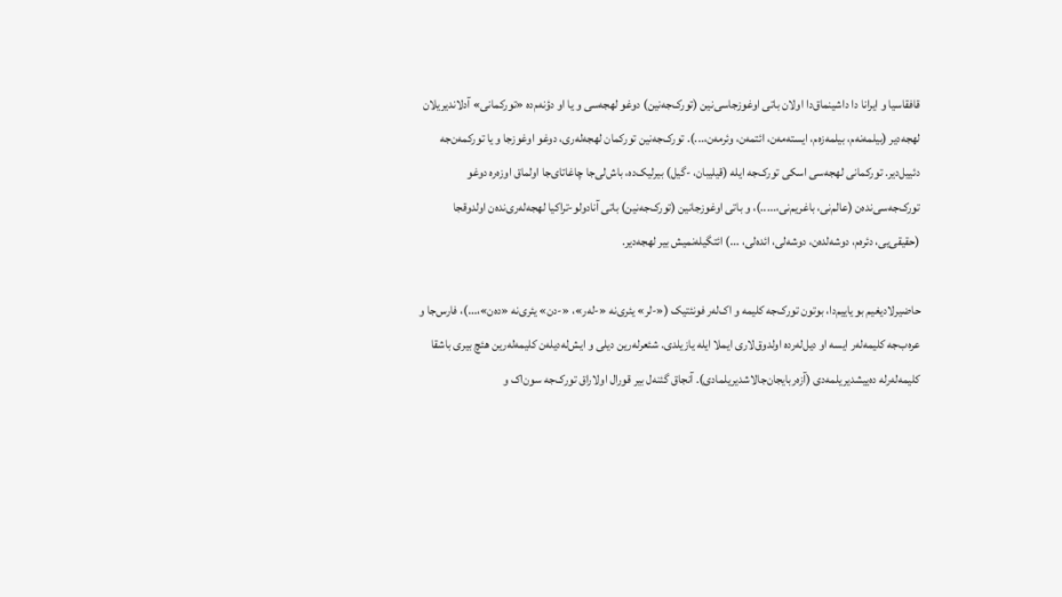قافقاسیا و ایرانا دا داشینماق‌دا اولان باتی اوغوزجاسی‌نین (تورک‌جه‌نین) دوغو لهجه‌سی و یا او دؤنه‌م‌ده «تورکمانی» آدلاندیریلان لهجه‌دیر (بیلمه‌نه‌م، بیلمه‌زه‌م، ایسته‌مه‌ن، ائتمه‌ن، وئرمه‌ن،...). تورک‌جه‌نین تورکمان لهجه‌له‌ری، دوغو اوغوزجا و یا تورکمه‌ن‌جه دئییل‌دیر. تورکمانی لهجه‌سی اسکی تورک‌جه ایله (قیلیبان، -گیل) بیرلیک‌ده، باش‌لی‌جا چاغاتای‌جا اولماق اوزه‌ره دوغو تورک‌جه‌سی‌نده‌ن (عالم‌نی، باغریم‌نی،.....)، و باتی اوغوزجانین (تورک‌جه‌نین) باتی آنادولو-تراکیا لهجه‌له‌ری‌نده‌ن اولدوقجا (حقیقی‌یی، دئره‌م، دوشه‌لده‌ن، دوشه‌لی، ائده‌لی، ...) ائتگیله‌نمیش بیر لهجه‌دیر.

حاضیرلادیغیم بو یاییم‌دا، بوتون تورک‌جه کلیمه و اک‌له‌ر فونئتیک («-لر» یئری‌نه «-له‌ر»، «-دن» یئری‌نه «ده‌ن»،...)، فارس‌جا و عره‌ب‌جه کلیمه‌له‌ر ایسه او دیل‌له‌رده اولدوق‌لاری ایملا ایله یازیلدی. شئعرله‌رین دیلی و ایش‌له‌دیله‌ن کلیمه‌له‌رین هئچ بیری باشقا کلیمه‌له‌رله ده‌ییشدیریلمه‌دی (آزه‌ربایجان‌جالاشدیریلمادی). آنجاق گئنه‌ل بیر قورال اولاراق تورک‌جه سون‌اک و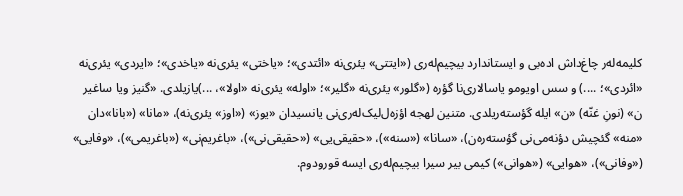کلیمه‌له‌ر چاغ‌داش اده‌بی و ایستاندارد بیچیم‌له‌ری («ایتتی» یئری‌نه «ائتدی»؛ «یاختی» یئری‌نه «یاخدی»؛ «ایردی» یئری‌نه «ائردی»؛ ....) و سس اویومو یاسالاری‌نا گؤره («گلور» یئری‌نه «گلیر»؛ «اوله» یئری‌نه «اولا»، ...)یازیلدی. «گنیز ویا ساغیر ن» (نونِ غنّه‌) «ن» ایله گؤسته‌ریلدی. متنین لهجه اؤزه‌ل‌لیک‌له‌ری‌نی یانسیدان «یوز» («اوز» یئری‌نه)، «مانا» («بانا»دان «منه» گئچیش دؤنه‌می‌نی گؤسته‌ره‌ن)، «سانا» («سنه»)، «حقیقی‌یی» («حقیقی‌نی»)، «باغریم‌نی» («باغریمی»)، «وفایی» («وفانی»)، «هوایی» («هوانی») کیمی بیر سیرا بیچیم‌له‌ری ایسه قورودوم.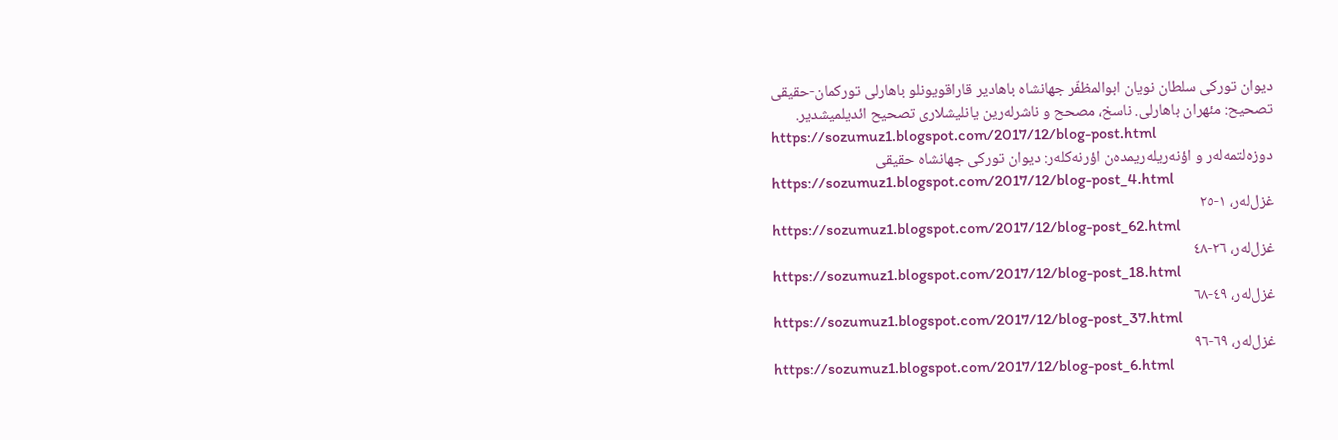دیوان تورکی سلطان نویان ابوالمظفّر جهانشاه باهادیر قاراقویونلو باهارلی تورکمان-حقیقی
تصحيح: مئهران باهارلی. ناسخ، مصحح و ناشر‌له‌رين يانليشلاری تصحيح ائديلميشدير.
https://sozumuz1.blogspot.com/2017/12/blog-post.html
دوزه‌لتمه‌له‌ر و اؤنه‌ريله‌ريمده‌ن اؤرنه‌کله‌ر: ديوان تورکی جهانشاه حقيقی
https://sozumuz1.blogspot.com/2017/12/blog-post_4.html
غزل‌له‌ر، ١-٢٥
https://sozumuz1.blogspot.com/2017/12/blog-post_62.html
غزل‌له‌ر، ٢٦-٤٨
https://sozumuz1.blogspot.com/2017/12/blog-post_18.html
غزل‌له‌ر، ٤٩-٦٨
https://sozumuz1.blogspot.com/2017/12/blog-post_37.html
غزل‌له‌ر، ٦٩-٩٦
https://sozumuz1.blogspot.com/2017/12/blog-post_6.html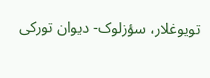تويوغلار، سؤزلوک- ديوان تورکی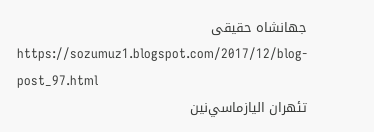جهانشاه حقيقی
https://sozumuz1.blogspot.com/2017/12/blog-post_97.html
تئهران اليازماسي‌نين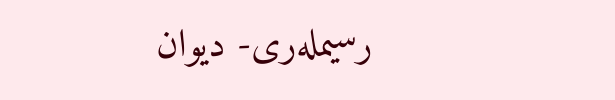رسيمله‌ری- ديوان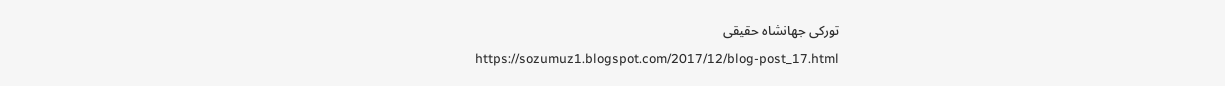تورکی جهانشاه حقيقی
https://sozumuz1.blogspot.com/2017/12/blog-post_17.html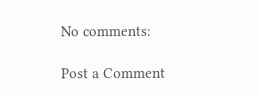No comments:

Post a Comment